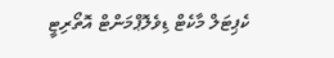ކެޕިޓަލް މާކެޓް ޑިވެލޮޕްމަންޓް އޮތޯރިޓީ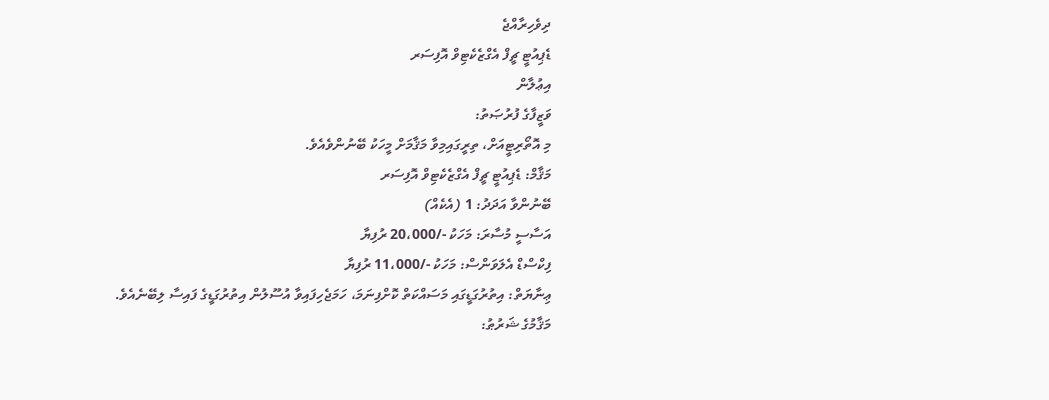ދިވެހިރާއްޖެ
ޑެޕިއުޓީ ޗީފް އެގްޒެކެޓިވް އޮފިސަރ
އިޢުލާން
ވަޒީފާގެ ފުރުޞަތު:
މި އޮތޯރިޓީއަށް، ތިރީގައިމިވާ މަޤާމަށް މީހަކު ބޭނުންވެއެވެ.
މަޤާމް: ޑެޕިއުޓީ ޗީފް އެގްޒެކެޓިވް އޮފިސަރ
ބޭނުންވާ އަދަދު: 1 (އެކެއް)
އަސާސީ މުސާރަ: މަހަކު -/20،000 ރުފިޔާ
ފިކްސްޑް އެލަވަންސް: މަހަކު -/11،000 ރުފިޔާ
ޢިނާޔަތް: އިތުރުގަޑީގައި މަސައްކަތް ކޮށްފިނަމަ، ހަމަޖެހިފައިވާ އުސޫލުން އިތުރުގަޑީގެ ފައިސާ ލިބޭނެއެވެ.
މަޤާމުގެ ޝަރުޠު: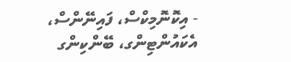- އިކޮނޮމިކްސް، ފައިނޭންސް، އެކައުންޓިންގ، ބޭންކިންގ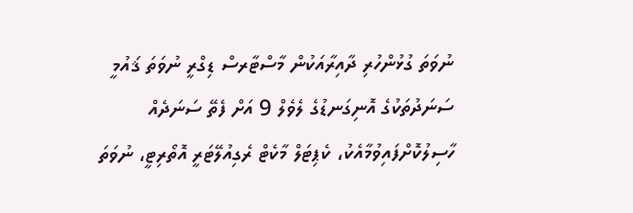ނުވަތަ ގުޅުންހުރި ދާއިރާއަކުން މާސްޓާރސް ޑިގްރީ ނުވަތަ ޤައުމީ ސަނަދުތަކުގެ އޮނިގަނޑުގެ ލެވެލް 9 އަށް ފެތޭ ސަނަދެއް ހާސިލުކޮށްފައިވުމާއެކު، ކެޕިޓަލް މާކެޓް ރެގިއުލޭޓަރީ އޮތޯރިޓީ، ނުވަތަ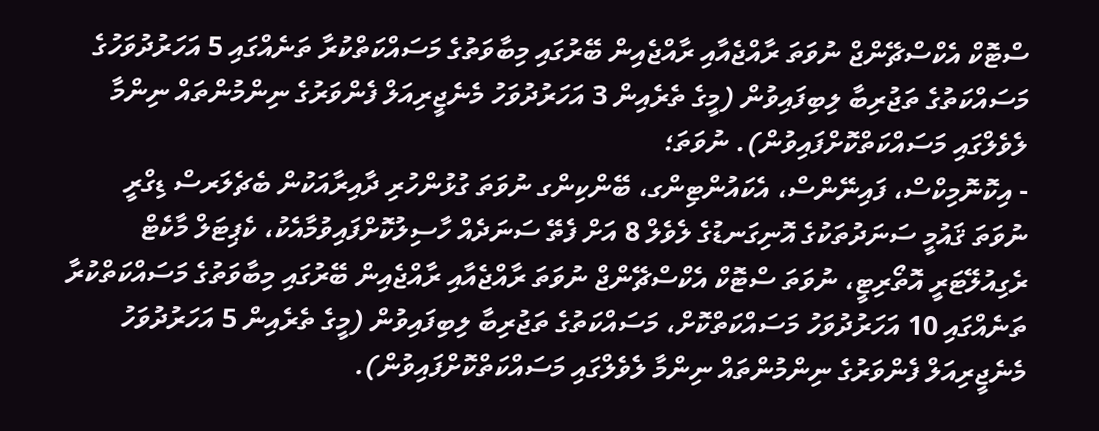ސްޓޮކް އެކްސްޗޭންޖް ނުވަތަ ރާއްޖެއާއި ރާއްޖެއިން ބޭރުގައި މިބާވަތުގެ މަސައްކަތްކުރާ ތަނެއްގައި 5 އަހަރުދުވަހުގެ މަސައްކަތުގެ ތަޖުރިބާ ލިބިފައިވުން (މީގެ ތެރެއިން 3 އަހަރުދުވަހު މެނެޖީރިއަލް ފެންވަރުގެ ނިންމުންތައް ނިންމާ ލެވެލްގައި މަސައްކަތްކޮށްފައިވުން). ނުވަތަ؛
- އިކޮނޮމިކްސް، ފައިނޭންސް، އެކައުންޓިންގ، ބޭންކިންގ ނުވަތަ ގުޅުންހުރި ދާއިރާއަކުން ބެޗެލަރސް ޑިގްރީ ނުވަތަ ޤައުމީ ސަނަދުތަކުގެ އޮނިގަނޑުގެ ލެވެލް 8 އަށް ފެތޭ ސަނަދެއް ހާސިލުކޮށްފައިވުމާއެކު، ކެޕިޓަލް މާކެޓް ރެގިއުލޭޓަރީ އޮތޯރިޓީ، ނުވަތަ ސްޓޮކް އެކްސްޗޭންޖް ނުވަތަ ރާއްޖެއާއި ރާއްޖެއިން ބޭރުގައި މިބާވަތުގެ މަސައްކަތްކުރާ ތަނެއްގައި 10 އަހަރުދުވަހު މަސައްކަތްކޮށް، މަސައްކަތުގެ ތަޖުރިބާ ލިބިފައިވުން (މީގެ ތެރެއިން 5 އަހަރުދުވަހު މެނެޖީރިއަލް ފެންވަރުގެ ނިންމުންތައް ނިންމާ ލެވެލްގައި މަސައްކަތްކޮށްފައިވުން).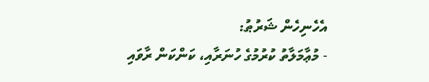އެހެނިހެން ޝަރުޠު:
- މުޢާމަލާތު ކުރުމުގެ ހުނަރާއި، ކަންކަން ރާވައި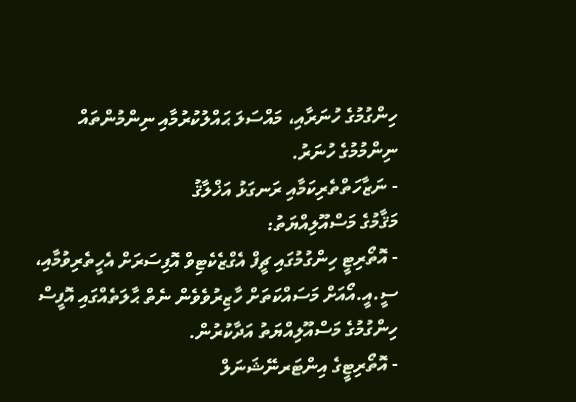ހިންގުމުގެ ހުނަރާއި، މައްސަލަ ޙައްލުކުރުމާއި ނިންމުންތައް ނިންމުމުގެ ހުނަރު.
- ނަޒާހަތްތެރިކަމާއި ރަނގަޅު އަޚްލާޤު
މަޤާމުގެ މަސްއޫލިއްޔަތު:
- އޮތޯރިޓީ ހިންގުމުގައި ޗީފް އެގްޒެކެޓިވް އޮފިސަރަށް އެހީތެރިވުމާއި، ސީ.އީ.އޯއަށް މަސައްކަތަށް ހާޒިރުވެވެން ނެތް ޙާލަތެއްގައި އޮފީސް ހިންގުމުގެ މަސްއޫލިއްޔަތު އަދާކުރުން.
- އޮތޯރިޓީގެ އިންޓަރނޭޝަނަލް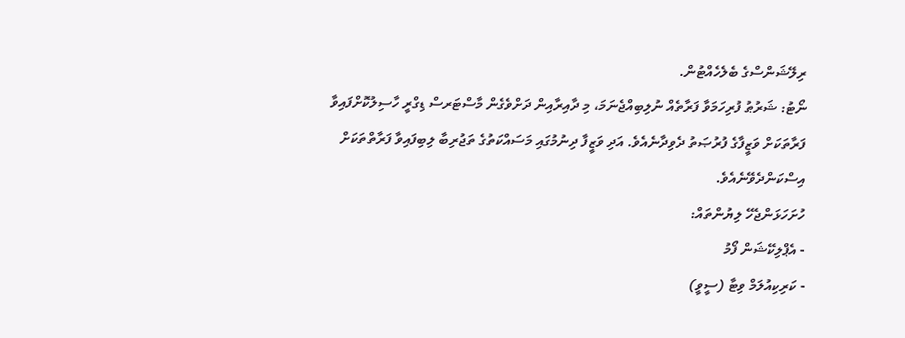ރިލޭޝަންސްގެ ބެލެހެއްޓުން.
ނޯޓު: ޝަރުޠު ފުރިހަމަވާ ފަރާތެއް ނުލިބިއްޖެނަމަ، މި ދާއިރާއިން ދަށްވެގެން މާސްޓަރސް ޑިގްރީ ހާސިލުކޮށްފައިވާ ފަރާތަކަށް ވަޒީފާގެ ފުރުޞަތު ދެވިދާނެއެވެ. އަދި ވަޒީފާ ދިނުމުގައި މަސައްކަތުގެ ތަޖުރިބާ ލިބިފައިވާ ފަރާތްތަކަށް އިސްކަންދެވޭނެއެވެ.
ހުށަހަޅަންޖެހޭ ލިޔުންތައް:
- އެޕްލިކޭޝަން ފޯމު
- ކަރިކިއުލަމް ވިޓާ (ސީވީ)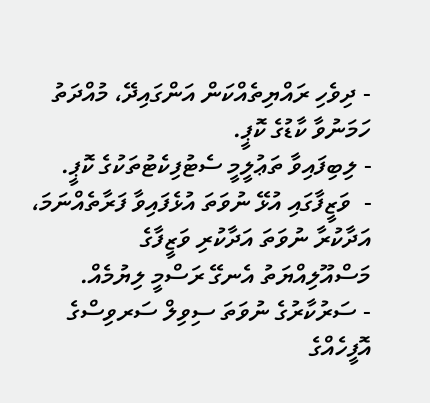- ދިވެހި ރައްޔިތެއްކަން އަންގައިދޭ، މުއްދަތު ހަމަނުވާ ކާޑުގެ ކޮޕީ.
- ލިބިފައިވާ ތަޢުލީމީ ސެޓުފިކެޓުތަކުގެ ކޮޕީ.
-  ވަޒީފާގައި އުޅޭ ނުވަތަ އުޅެފައިވާ ފަރާތެއްނަމަ، އަދާކުރާ ނުވަތަ އަދާކުރި ވަޒީފާގެ މަސްއޫލިއްޔަތު އެނގޭ ރަސްމީ ލިޔުމެއް.
- ސަރުކާރުގެ ނުވަތަ ސިވިލް ސަރވިސްގެ އޮފީހެއްގެ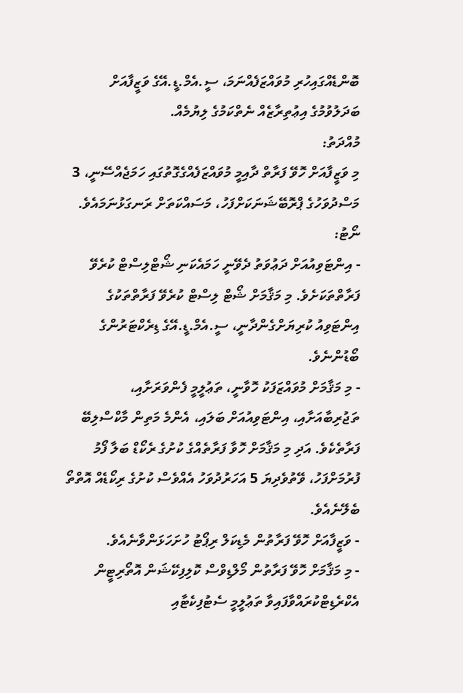ބޮންޑެއްގައިހުރި މުވައްޒަފެއްނަމަ، ސީ.އެމް.ޑީ.އޭގެ ވަޒީފާއަށް ބަދަލުވުމުގެ އިޢުތިރާޒެއް ނެތްކަމުގެ ލިޔުމެއް.
މުއްދަތު:
މި ވަޒީފާއަށް ހޮވޭ ފަރާތް ދާއިމީ މުވައްޒަފެއްގެގޮތުގައި ހަމަޖެއްސޭނީ، 3 މަސްދުވަހުގެ ޕްރޮބޭޝަނަކަށްފަހު، މަސައްކަތަށް ރަނގަޅުނަމައެވެ.
ނޯޓު:
- އިންޓަވިއުއަށް ދަޢުވަތު ދެވޭނީ ހަމައެކަނި ޝޯޓްލިސްޓް ކުރެވޭ ފަރާތްތަކަށެވެ. މި މަޤާމަށް ޝޯޓް ލިސްޓް ކުރެވޭ ފަރާތްތަކުގެ އިންޓަވިއު ކުރިޔަށްގެންދާނީ، ސީ.އެމް.ޑީ.އޭގެ ޑިރެކްޓަރުންގެ ބޯޑުންނެވެ.
- މި މަޤާމަށް މުވައްޒަފަކު ހޮވާނީ، ތަޢުލީމީ ފެންވަރަށާއި، ތަޖުރިބާއަށާއި، އިންޓަވިއުއަށް ބަލައި، އެންމެ މަތިން މާކްސްލިބޭ ފަރާތެކެވެ. އަދި މި މަޤާމަށް ހޮވާ ފަރާތެއްގެ ކުށުގެ ރެކޯޑް ބަލާ ފޯމު ފުރުމަށްފަހު، ވޭތުވެދިޔަ 5 އަހަރުދުވަހު އެއްވެސް ކުށުގެ ރިކޯޑެއް އޮތްތޯ ބެލޭނެއެވެ.
- ވަޒީފާއަށް ހޮވޭ ފަރާތުން މެޑިކަލް ރިޕޯޓު ހުށަހަޅަންވާނެއެވެ.
- މި މަޤާމަށް ހޮވޭ ފަރާތުން މޯލްޑިވްސް ކޮލިފިކޭޝަން އޮތޯރިޓީން އެކްރެޑިޓްކުރައްވާފައިވާ ތަޢުލީމީ ސެޓުފިކެޓާއި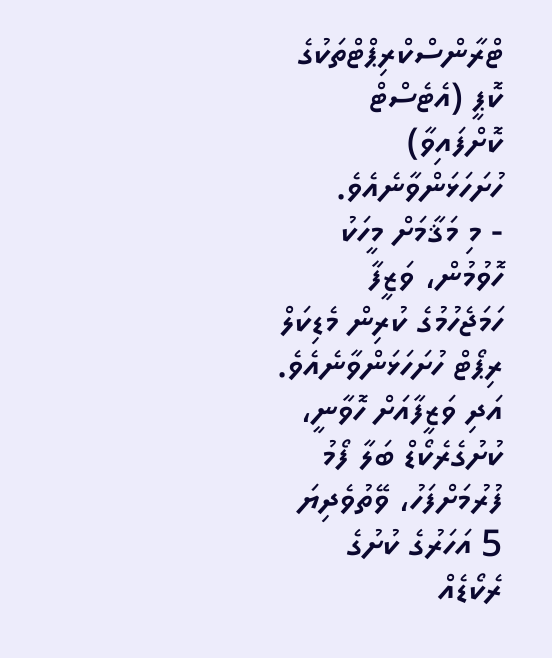ޓްރާންސްކްރިޕްޓްތަކުގެ ކޮޕީ (އެޓެސްޓް ކޮށްފައިވާ) ހުށަހަޅަންވާނެއެވެ.
- މި މަޤާމަށް މީހަކު ހޮވުމުން، ވަޒީފާ ހަމަޖެހުމުގެ ކުރިން މެޑިކަލް ރިޕޯޓް ހުށަހަޅަންވާނެއެވެ. އަދި ވަޒީފާއަށް ހޮވާނީ، ކުށުގެރެކޯޑް ބަލާ ފޯމު ފުރުމަށްފަހު، ވޭތުވެދިޔަ 5 އަހަރުގެ ކުށުގެ ރެކޯޑެއް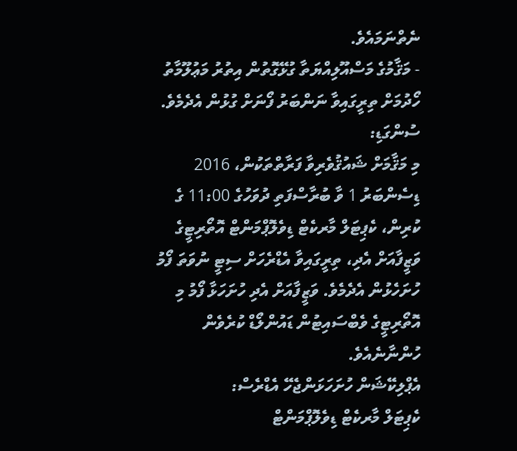ނެތްނަމައެވެ.
- މަޤާމުގެ މަސްއޫލިއްޔަތާ ގުޅޭގޮތުން އިތުރު މަޢުލޫމާތު ހޯދުމަށް ތިރީގައިވާ ނަންބަރު ފޯނަށް ގުޅުން އެދެމެވެ.
ސުންގަޑި:
މި މަޤާމަށް ޝައުޤުވެރިވާ ފަރާތްތަކުން، 2016 ޑިސެންބަރު 1 ވާ ބުރާސްފަތި ދުވަހުގެ 11:00 ގެ ކުރިން، ކެޕިޓަލް މާރކެޓް ޑިވެލޮޕްމަންޓް އޮތޯރިޓީގެ ވަޒީފާއަށް އެދި، ތިރީގައިވާ އެޑްރެހަށް ސިޓީ ނުވަތަ ފޯމު ހުށަހެޅުން އެދެމެވެ. ވަޒީފާއަށް އެދި ހުށަހަޅާ ފޯމު މި އޮތޯރިޓީގެ ވެބްސައިޓުން ޑައުންލޯޑް ކުރެވެން ހުންނާނެއެވެ.
އެޕްލިކޭޝަން ހުށަހަޅަންޖެހޭ އެޑްރެސް:
ކެޕިޓަލް މާރކެޓް ޑިވެލޮޕްމަންޓް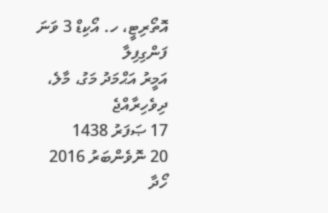އޮތޯރިޓީ، ހ. އޯކިޑް 3 ވަނަ ފަންގިފިލާ
އަމީރު އަޙްމަދު މަގު، މާލެ، ދިވެހިރާއްޖެ
17 ޞަފަރު 1438
20 ނޮވެންބަރު 2016
ހޯދާ